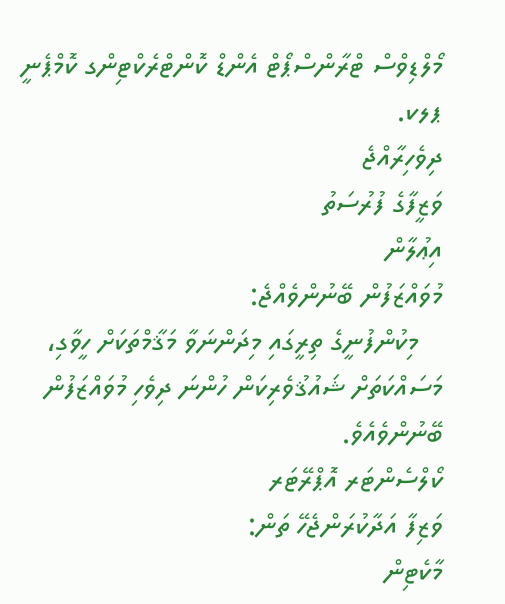މޯލްޑިވްސް ޓްރާންސްޕޯޓް އެންޑް ކޮންޓްރެކްޓިންގ ކޮމްޕެނީ ޕލކ.
ދިވެހިރާއްޖެ
ވަޒީފާގެ ފުރުސަތު
އިޢުލާން
މުވައްޒަފުން ބޭނުންވެއްޖެ:
   މިކުންފުނީގެ ތިރީގައި މިދަންނަވާ މަޤާމްތަކަށް ހީވާގި، މަސައްކަތަށް ޝައުޤުވެރިކަން ހުންނަ ދިވެހި މުވައްޒަފުން ބޭނުންވެއެވެ.
ކޯލްސެންޓަރ އޮޕްރޭޓަރ
ވަޒިފާ އަދާކުރަންޖެހޭ ތަން:
މާކެޓިން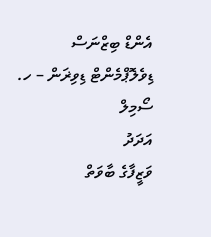އެންޑް ބިޒްނަސް ޑިވެލޮޕްމެންޓް ޑިވިޜަން – ހ. ސޯމިލް
އަދަދު
ވަޒީފާގެ ބާވަތް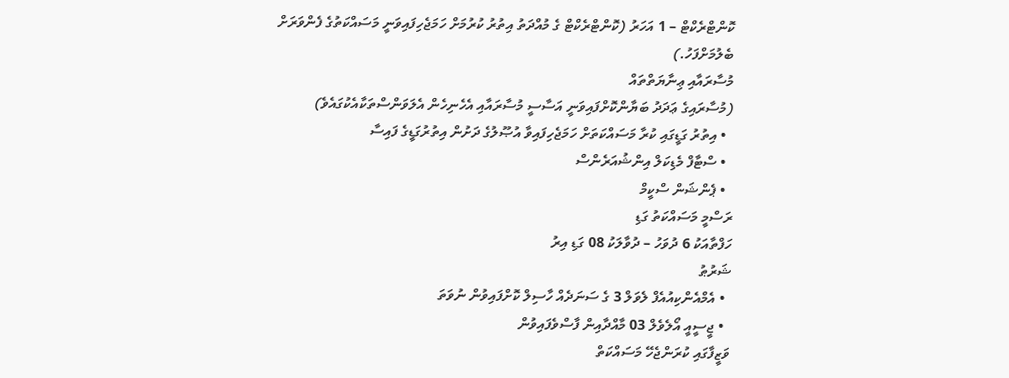ކޮންޓްރެކްޓް – 1 އަހަރު (ކޮންޓްރެކްޓް ގެ މުއްދަތު އިތުރު ކުރުމަށް ހަމަޖެހިފައިވަނީ މަސައްކަތުގެ ފެންވަރަށް ބެލުމަށްފަހު.)
މުސާރައާއި ޢިނާޔަތްތައް
(މުސާރައިގެ ޢަދަދު ބަޔާންކޮށްފައިވަނީ އަސާސީ މުސާރައާއި އެހެނިހެން އެލަވަންސްތަކާއެކުގައެވެ)
  • އިތުރު ގަޑީގައި ކުރާ މަސައްކަތަށް ހަމަޖެހިފައިވާ އުޞޫލުގެ ދަށުން އިތުރުގަޑީގެ ފައިސާ
  • ސްޓާފް މެޑިކަލް އިންޝުއަރެންސް
  • ޕެންޝަން ސްކީމް
ރަސްމީ މަސައްކަތު ގަޑި
ހަފްތާއަކު 6 ދުވަހު – ދުވާލަކު 08 ގަޑި އިރު
ޝަރުޠު
  • އެމްއެންކިއުއެފް ލެވަލް 3 ގެ ސަނަދެއް ހާސިލް ކޮށްފައިވުން ނުވަތަ
  • ޖީސީއީ އޯލެވެލް 03 މާއްދާއިން ފާސްވެފައިވުން
ވަޒީފާގައި ކުރަންޖެހޭ މަސައްކަތް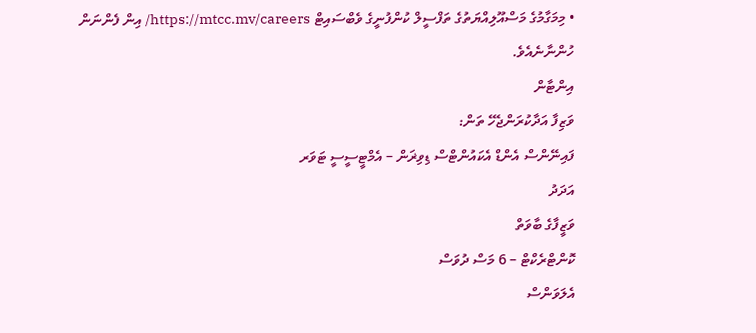• މިމަގާމުގެ މަސްއޫލިއްޔަތުގެ ތަފްސީލް ކުންފުނީގެ ވެބްސައިޓް https://mtcc.mv/careers/ އިން ފެންނަން ހުންނާނެއެވެ.
އިންޓާން
ވަޒިފާ އަދާކުރަންޖެހޭ ތަން:
ފައިނޭންސް އެންޑް އެކައުންޓްސް ޑިވިޜަން – އެމްޓީސީސީ ޓަވަރ
އަދަދު
ވަޒީފާގެ ބާވަތް
ކޮންޓްރެކްޓް – 6 މަސް ދުވަސް
އެލަވަންސް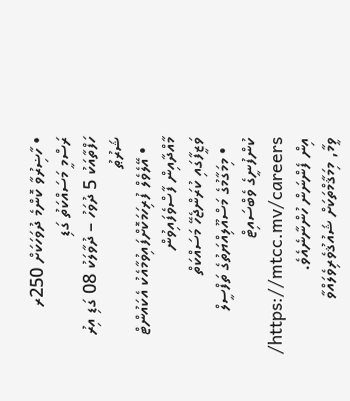• ހާޟިރުވާ ކޮންމެ ދުވަހަކަށް 250ރ
ރަސްމީ މަސައްކަތު ގަޑި
ހަފްތާއަކު 5 ދުވަހު – ދުވާލަކު 08 ގަޑި އިރު
ޝަރުޠު
  • އޭލެވެލް ފުރިހަމަކޮށްފައިވުމާއެކު އެކައުންޓް މާއްދާއިން ފާސްވެފައިވުން
ވަޒީފާގައި ކުރަންޖެހޭ މަސައްކަތް
  • މިމަގާމުގެ މަސްއޫލިއްޔަތުގެ ތަފްސީލް ކުންފުނީގެ ވެބްސައިޓް https://mtcc.mv/careers/ އިން ފެންނަން ހުންނާނެއެވެ.
ވީމާ, މިމަޤާމްތަކަށް ޝައުޤުވެރިވެލައްވާ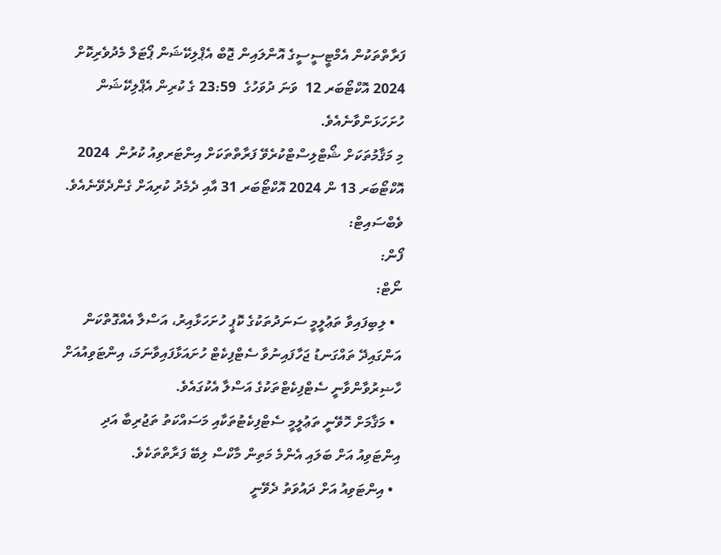ފަރާތްތަކުން އެމްޓީސީސީގެ އޮންލައިން ޖޮބް އެޕްލިކޭޝަން ޕޯޓަލް މެދުވެރިކޮށް 2024 އޮކްޓޯބަރ 12  ވަނަ ދުވަހުގެ  23:59 ގެ ކުރިން އެޕްލިކޭޝަން ހުށަހަޅަންވާނެއެވެ.
މި މަޤާމުތަކަށް ޝޯޓްލިސްޓްކުރެވޭ ފަރާތްތަކަށް އިންޓަރވިއު ކުރުން  2024 އޮކްޓޯބަރ 13 ން 2024 އޮކްޓޯބަރ 31 އާއި ދެމެދު ކުރިއަށް ގެންދެވޭނެއެވެ.
ވެބްސައިޓް:
ފޯން:
ނޯޓް:
  • ލިބިފައިވާ ތަޢުލީމީ ސަނަދުތަކުގެ ކޮޕީ ހުށަހަޅާއިރު، އަސްލާ އެއްގޮތްކަން އަންގައިދޭ ތައްގަނޑު ޖަހާފައިނުވާ ސެޓްފިކެޓް ހުށައަޅާފައިވާނަމަ، އިންޓަވިއުއަށް ހާޟިރުވާންވާނީ ސެޓްފިކެޓްތަކުގެ އަސްލާ އެކުގައެވެ.
  • މަޤާމަށް ހޮވޭނީ ތަޢުލީމީ ސެޓްފިކެޓުތަކާއި މަސައްކަތު ތަޖުރިބާ އަދި އިންޓަވިއު އަށް ބަލައި އެންމެ މަތިން މާކްސް ލިބޭ ފަރާތްތަކެވެ.
  • އިންޓަވިއު އަށް ދައުވަތު ދެވޭނީ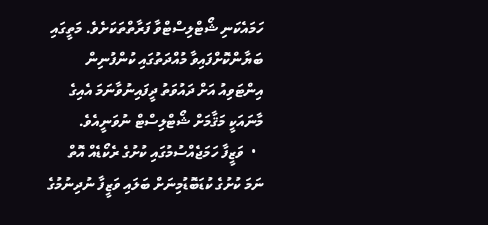ހަމައެކަނި ޝޯޓްލިސްޓްވާ ފަރާތްތަކަށެވެ. މަތީގައި ބަޔާންކޮށްފައިވާ މުއްދަތުގައި ކުންފުނިން އިންޓަވިއު އަށް ދައުވަތު ދީފައިނުވާނަމަ އެއިގެ މާނައަކީ މަޤާމަށް ޝޯޓްލިސްޓް ނުވަނީއެވެ.
  •  ވަޒީފާ ހަމަޖެއްސުމުގައި ކުށުގެ ރެކޯޑެއް އޮތް ނަމަ ކުށުގެ ކުޑަބޮޑުމިނަށް ބަލައި ވަޒީފާ ނުދިނުމުގެ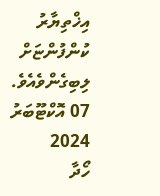އިޚްތިޔާރު ކުންފުންޏަށް ލިބިގެންވެއެވެ.
07 އޮކްޓޫބަރު 2024
ހޯދާ